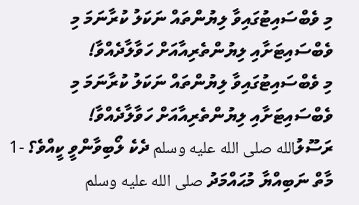މި ވެބްސައިޓުގައިވާ ލިޔުންތައް ނަކަލު ކުރާނަމަ މި ވެބްސައިޓަށާއި ލިޔުންތެރިއާއަށް ހަވާލާދެއްވާ!
މި ވެބްސައިޓުގައިވާ ލިޔުންތައް ނަކަލު ކުރާނަމަ މި ވެބްސައިޓަށާއި ލިޔުންތެރިއާއަށް ހަވާލާދެއްވާ!
ރަސޫލުالله صلى الله عليه وسلم ދެކެ ލޯބިވާންވީ ކީއްވެ؟ -1
މާތް ނަބިއްޔާ މުޙައްމަދު صلى الله عليه وسلم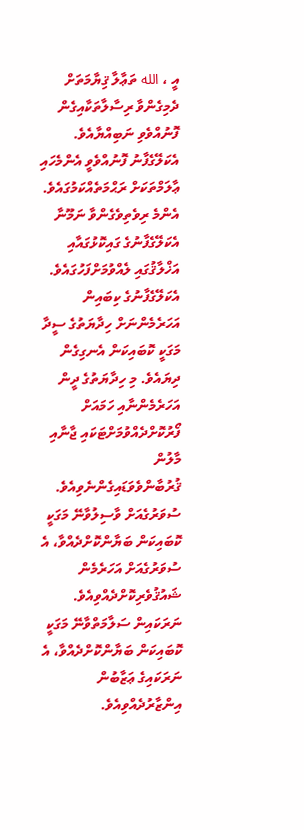އީ ، الله ތަޢާލާ ޤިޔާމަތަށް ދެމިގެންވާ ރިސާލާތަކާއިގެން ފޮނުއްވެވި ނަބިއްޔާއެވެ. އެކަލޭގެފާނު ފޮނުއްވެވީ އެންމެހައި ޢާލަމްތަކަށް ރަޙްމަތެއްކަމުގައެވެ. އެންމެ ރިވެތިވެގެންވާ ނަމޫނާ އެކަލޭގެފާނުގެ ގައިކޮޅުގައާއި އަޚްލާޤުގައި ލެއްވުމަށްފަހުގައެވެ. އެކަލޭގެފާނުގެ ކިބައިން އަހަރެމެންނަށް ހިދާޔަތުގެ ސީދާ މަގަކީ ކޮބައިކަން އެނގިގެން ދިޔައެވެ. މި ހިދާޔަތުގެ ދީން އަހަރެމެންނާއި ހަމައަށް ފޯރުކޮށްދެއްވުމަށްޓަކައި ޖާނާއި މާލުން ޤުރުބާންވެވަޑައިގެންނެވިއެވެ. ސުވަރުގެއަށް ވާސިލުވާނޭ މަގަކީ ކޮބައިކަން ބަޔާންކޮށްދެއްވާ، އެ ސުވަރުގެއަށް އަހަރެމެން ޝައުޤުވެރިކޮށްދެއްވިއެވެ. ނަރަކައިން ސަލާމަތްވާނޭ މަގަކީ ކޮބައިކަން ބަޔާންކޮށްދެއްވާ، އެ ނަރަކައިގެ ޢަޒާބުން އިންޒާރުދެއްވިއެވެ.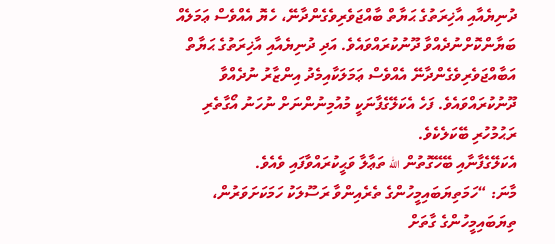ދުނިޔެއާއި އާޚިރަތުގެ ޙަޔާތް ބާއްޖަވެރިވެގެންދާނޭ، ހެޔޮ އެއްވެސް ޢަމަލެއް ބަޔާންކޮށްނުދެއްވާ ދޫނުކުރައްވައެވެ. އަދި ދުނިޔެއާއި އާޚިރަތުގެ ޙަޔާތް އަބާއްޖަވެރިވެގެންދާނޭ އެއްވެސް ޢަމަލަކާއިމެދު އިންޒާރު ނުދެއްވާ ދޫނުކުރައްވައެވެ. ފަހެ އެކަލޭގެފާނަކީ މުއުމިނުންނަށް ނުހަނު އޯގާތެރި ރަޙުމުހުރި ބޭކަލެކެވެ.
އެކަލޭގެފާނާއި ބޭހޭގޮތުން الله ތަޢާލާ ވަޙީކުރައްވާފައި ވެއެވެ.
މާނަ: “ހަމަތިޔަބައިމީހުންގެ ތެރެއިންވާ ރަސޫލަކު ހަމަކަށަވަރުން، ތިޔަބައިމީހުންގެ ގާތަށް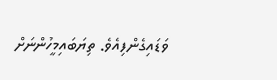ވަޑައިގެންފިއެވެ. ތިޔަބައިމީހުންނަށް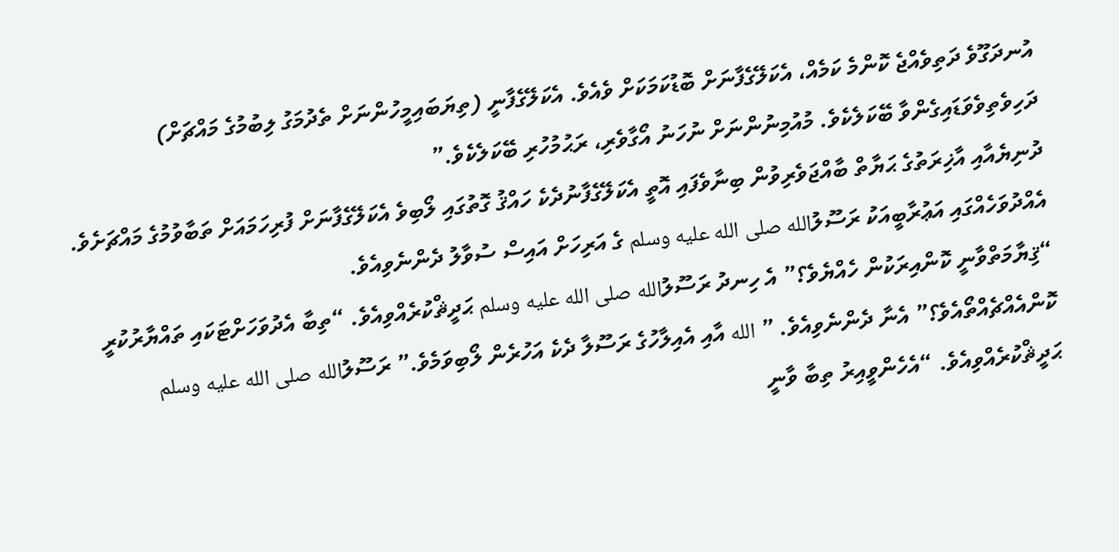އުނދަގޫވެ ދަތިވެއްޖެ ކޮންމެ ކަމެއް، އެކަލޭގެފާނަށް ބޮޑުކަމަކަށް ވެއެވެ. އެކަލޭގެފާނީ (ތިޔަބައިމީހުންނަށް ތެދުމަގު ލިބުމުގެ މައްޗަށް) ދަހިވެތިވެވަޑައިގެންވާ ބޭކަލެކެވެ. މުއުމިނުންނަށް ނުހަނު އޯގާވެރި، ރަޙުމުހުރި ބޭކަލެކެވެ.”
ދުނިޔެއާއި އާޚިރަތުގެ ޙަޔާތް ބާއްޖަވެރިވުން ބިނާވެފައި އޮތީ އެކަލޭގެފާނުދެކެ ހައްޤު ގޮތުގައި ލޯބިވެ އެކަލޭގެފާނަށް ފުރިހަމައަށް ތަބާވުމުގެ މައްޗަށެވެ.
އެއްދުވަހެއްގައި އަޢުރާބީއަކު ރަސޫލުالله صلى الله عليه وسلم ގެ އަރިހަށް އައިސް ސުވާލު ދެންނެވިއެވެ.
“ޤިޔާމަތްވާނީ ކޮންއިރަކުން ހެއްޔެވެ؟” އެ ހިނދު ރަސޫލުالله صلى الله عليه وسلم ޙަދީޘްކުރެއްވިއެވެ. “ތިބާ އެދުވަހަށްޓަކައި ތައްޔާރުކުރީ ކޮންއެއްޗެއްތޯއެވެ؟” އެނާ ދެންނެވިއެވެ. ” الله އާއި އެއިލާހުގެ ރަސޫލާ ދެކެ އަހުރެން ލޯބިވަމެވެ.” ރަސޫލުالله صلى الله عليه وسلم ޙަދީޘްކުރެއްވިއެވެ. “އެހެންވީއިރު ތިބާ ވާނީ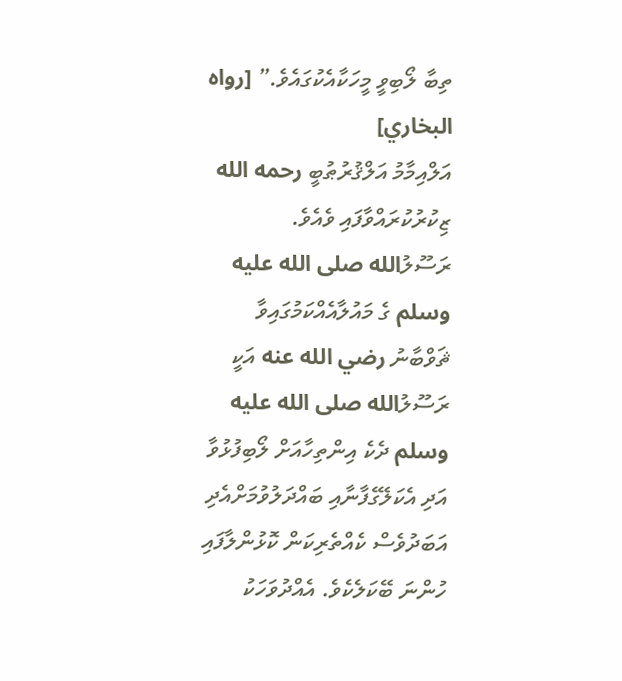ތިބާ ލޯބިވީ މީހަކާއެކުގައެވެ.” [رواه البخاري]
އަލްއިމާމު އަލްޤުރުޠުބީ رحمه الله ޒިކުރުކުރައްވާފައި ވެއެވެ.
ރަސޫލުالله صلى الله عليه وسلم ގެ މައުލާއެއްކަމުގައިވާ ޘަވްބާނު رضي الله عنه އަކީ ރަސޫލުالله صلى الله عليه وسلم ދެކެ އިންތިހާއަށް ލޯބިފުޅުވާ އަދި އެކަލޭގެފާނާއި ބައްދަލުވުމަށްއެދި އަބަދުވެސް ކެއްތެރިކަން ކޮޅުންލާފައި ހުންނަ ބޭކަލެކެވެ. އެއްދުވަހަކު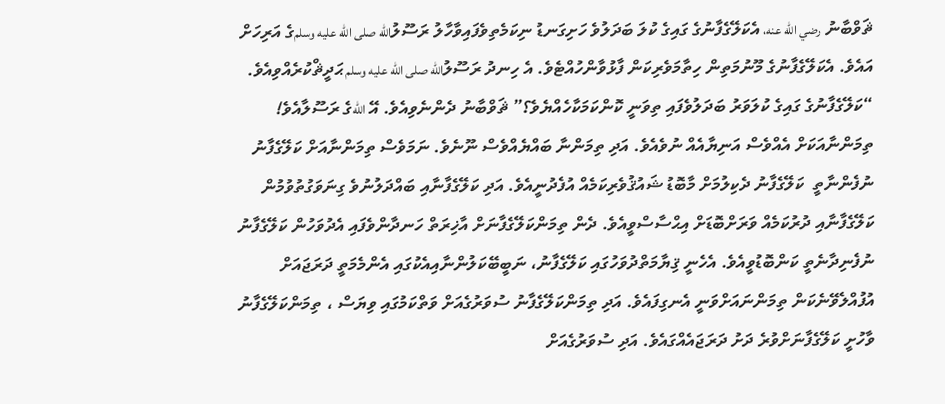ޘަވްބާނު رضي الله عنه، އެކަލޭގެފާނުގެ ގައިގެ ކުލަ ބަދަލުވެ ހަށިގަނޑު ނިކަމެތިވެފައިވާހާލު ރަސޫލުالله صلى الله عليه وسلمގެ އަރިހަށް އައެވެ. އެކަލޭގެފާނުގެ މޫނުމަތިން ހިތާމަވެރިކަން ފާޅުވާންހުއްޓެވެ. އެ ހިނދު ރަސޫލުالله صلى الله عليه وسلم ޙަދީޘްކުރެއްވިއެވެ. “ކަލޭގެފާނުގެ ގައިގެ ކުލަވަރު ބަދަލުވެފައި ތިވަނީ ކޮންކަމަކާހެއްޔެވެ؟” ޘަވްބާނު ދެންނެވިއެވެ. އޭ اللهގެ ރަސޫލާއެވެ! ތިމަންނާއަކަށް އެއްވެސް އަނިޔާއެއް ނުވެއެވެ. އަދި ތިމަންނާ ބައްޔެއްވެސް ނޫނެވެ. ނަމަވެސް ތިމަންނާއަށް ކަލޭގެފާނު ނުފެންނާތީ  ކަލޭގެފާނު ދެކިލުމަށް މާބޮޑު ޝައުޤުވެރިކަމެއް އުފެދުނީއެވެ. އަދި ކަލޭގެފާނާއި ބައްދަލުނުވެ ގިނަވަގުތުވުމުން ކަލޭގެފާނާއި ދުރުކަމެއް ވަރަށްބޮޑަށް އިޙްސާސްވީއެވެ. ދެން ތިމަންކަލޭގެފާނަށް އާޚިރަތް ހަނދާންވެފައި އެދުވަހުން ކަލޭގެފާނު ނުފެނިދާނެތީ ކަންބޮޑުވީއެވެ. އެހެނީ ޤިޔާމަތްދުވަހުގައި ކަލޭގެފާނު، ނަބީބޭކަލުންނާއިއެކުގައި އެންމެމަތީ ދަރަޖައަށް އުފުއްލެވޭނެކަން ތިމަންނައަށްވަނީ އެނގިފައެވެ. އަދި ތިމަންކަލޭގެފާނު ސުވަރުގެއަށް ވަތްކަމުގައި ވިޔަސް ، ތިމަންކަލޭގެފާނު ވާހުށީ ކަލޭގެފާނަށްވުރެ ދަށު ދަރަޖައެއްގައެވެ. އަދި ސުވަރުގެއަށް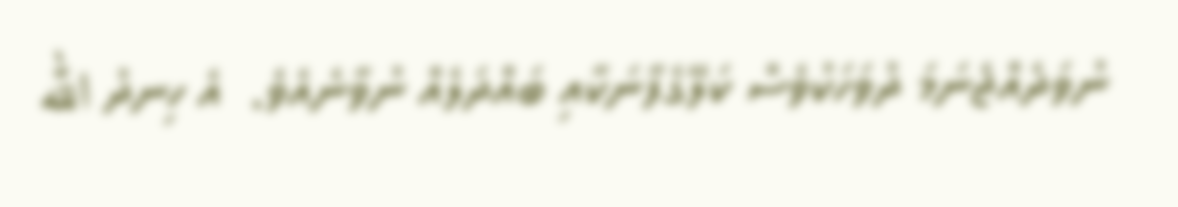ނުވަދެއްޖެނަމަ ދުވަހަކުވެސް ކަލޭގެފާނަކާއި ބައްދަލެއް ނުވާނެއެވެ.  އެ ހިނދު الله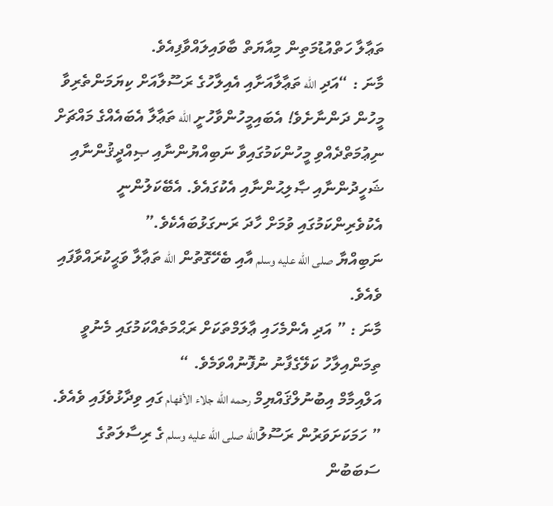ތަޢާލާ ހަތްއުޑުމަތިން މިއާޔަތް ބާވައިލައްވާފިއެވެ.
މާނަ : “އަދި الله ތަޢާލާއަށާއި އެއިލާހުގެ ރަސޫލާއަށް ކިޔަމަންތެރިވާ މީހުން ދަންނާށެވެ! އެބައިމީހުންވާހުށީ الله ތަޢާލާ އެބައެއްގެ މައްޗަށް ނިޢުމަތްދެއްވި މީހުންކަމުގައިވާ ނަބިއްޔުންނާއި ޞިއްދީޤުންނާއި ޝަހީދުންނާއި ޞާލިޙުންނާއި އެކުގައެވެ. އެބޭކަލުންނީ އެކުވެރިންކަމުގައި ވުމަށް ހާދަ ރަނގަޅުބައެކެވެ.”
ނަބިއްޔާ صلى الله عليه وسلم އާއި ބެހޭގޮތުން الله ތަޢާލާ ވަޙީކުރައްވާފައި ވެއެވެ.
މާނަ : ” އަދި އެންމެހައި ޢާލަމްތަކަށް ރަޙްމަތެއްކަމުގައި މެނުވީ ތިމަންއިލާހު ކަލޭގެފާނު ނުފޮނުއްވަމެވެ. “
އަލްއިމާމް އިބުނުލްޤައްޔިމް رحمه الله جلاء الأفهام ގައި ވިދާޅުވެފައި ވެއެވެ.
” ހަމަކަށަވަރުން ރަސޫލުالله صلى الله عليه وسلم ގެ ރިސާލަތުގެ ސަބަބުން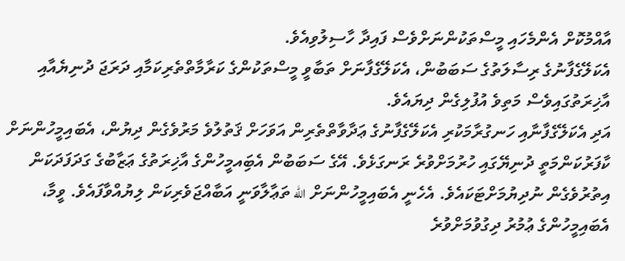އާއްމުކޮށް އެންމެހައި މީސްތަކުންނަށްވެސް ފައިދާ ހާސިލުވިއެވެ.
އެކަލޭގެފާނުގެ ރިސާލަތުގެ ސަބަބުން، އެކަލޭގެފާނަށް ތަބާވީ މީސްތަކުންގެ ކަރާމާތްތެރިކަމާއި ދަރަޖަ ދުނިޔެއާއި އާޚިރަތުގައިވެސް މަތިވެ އުފުލިގެން ދިޔައެވެ.
އަދި އެކަލޭގެފާނާއި ހަނގުރާމަކުރި އެކަލޭގެފާނުގެ ޢަދާވާތްތެރިން އަވަހަށް ޤަތުލުވެ މަރުވެގެން ދިޔުން، އެބައިމީހުންނަށް ކާފަރުކަންމަތީ ދުނިޔޭގައި ހުރުމަށްވުރެ ރަނގަޅެވެ. އޭގެ ސަބަބުން އެބަިއމީހުންގެ އާޚިރަތުގެ ޢަޒާބުގެ ގަދަފަދަކަން އިތުރުވެގެން ނުދިޔުމަށްޓަކައެވެ. އެހެނީ އެބައިމީހުންނަށް الله ތަޢާލާވަނީ އަބާއްޖަވެރިކަން ލިޔުއްވާފައެވެ. ވީމާ، އެބައިމީހުންގެ ޢުމުރު ދިގުވުމަށްވުރެ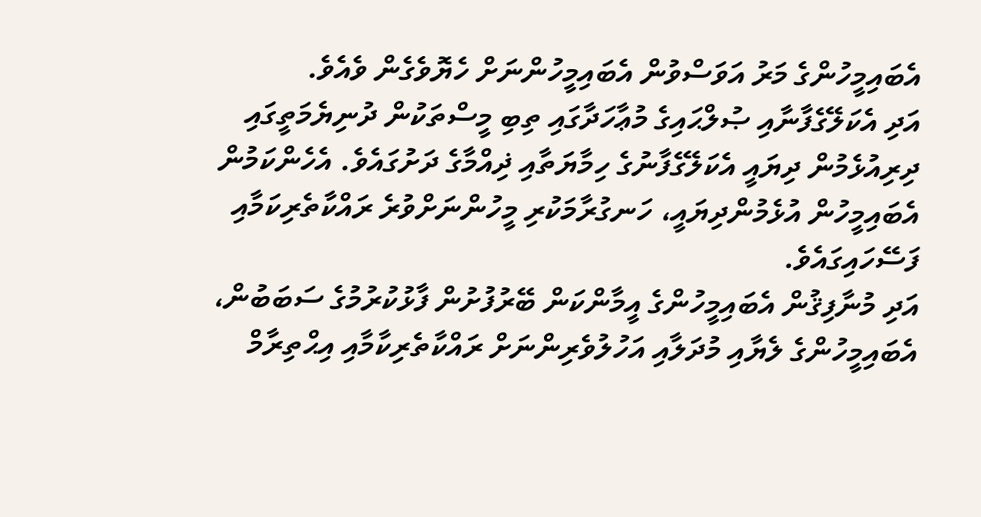އެބައިމީހުންގެ މަރު އަވަސްވުން އެބައިމީހުންނަށް ހެޔޮވެގެން ވެއެވެ.
އަދި އެކަލޭގެފާނާއި ޞުލްޙައިގެ މުޢާހަދާގައި ތިބި މީސްތަކުން ދުނިޔެމަތީގައި ދިރިއުޅެމުން ދިޔައީ އެކަލޭގެފާނުގެ ހިމާޔަތާއި ޛިއްމާގެ ދަށުގައެވެ. އެހެންކަމުން އެބައިމީހުން އުޅެމުންދިޔައީ، ހަނގުރާމަކުރި މީހުންނަށްވުރެ ރައްކާތެރިކަމާއި ފަސޭހައިގައެވެ.
އަދި މުނާފިޤުން އެބައިމީހުންގެ އީމާންކަން ބޭރުފުށުން ފާޅުކުރުމުގެ ސަބަބުން، އެބައިމީހުންގެ ލެޔާއި މުދަލާއި އަހުލުވެރިންނަށް ރައްކާތެރިކާމާއި އިޙްތިރާމް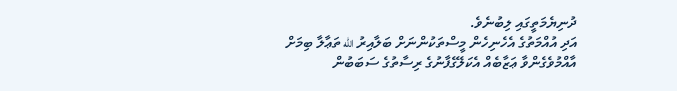ދުނިޔެމަތީގައި ލިބުނެވެ.
އަދި އުއްމަތުގެ އެހެނިހެން މީސްތަކުންނަށް ބަލާއިރު الله ތަޢާލާ ބިމަށް އާއްމުވެގެންވާ ޢަޒާބެއް އެކަލޭގެފާނުގެ ރިސާތުގެ ސަބަބުން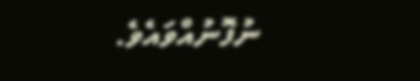ނުފޮނުއްވައެވެ.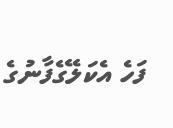ފަހެ އެކަލޭގެފާނުގެ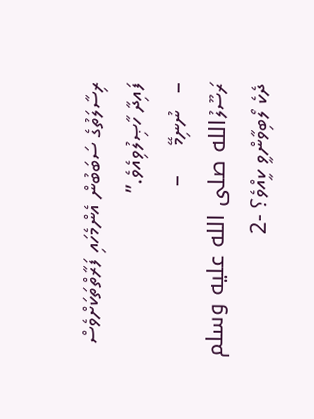ރިސާލަތުގެ ސަބަބުން އެންމެހައި ފަރާތްތަކަށްވެސް ފައިދާ ހާޞިލުވިއެވެ.”
–   ނުނިމޭ     –
ރަސޫލުالله صلى الله عليه وسلم ދެކެ ލޯބިވާންވީ ކީއްވެ؟ -2